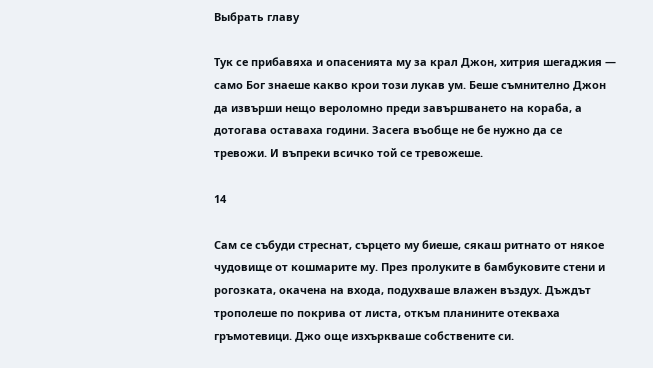Выбрать главу

Тук се прибавяха и опасенията му за крал Джон, хитрия шегаджия — само Бог знаеше какво крои този лукав ум. Беше съмнително Джон да извърши нещо вероломно преди завършването на кораба, а дотогава оставаха години. Засега въобще не бе нужно да се тревожи. И въпреки всичко той се тревожеше.

14

Сам се събуди стреснат, сърцето му биеше, сякаш ритнато от някое чудовище от кошмарите му. През пролуките в бамбуковите стени и рогозката, окачена на входа, подухваше влажен въздух. Дъждът трополеше по покрива от листа, откъм планините отекваха гръмотевици. Джо още изхъркваше собствените си.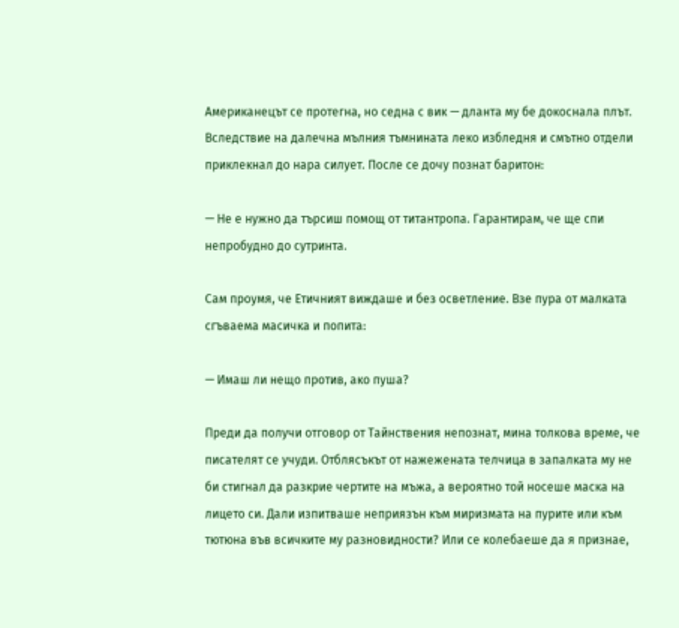Американецът се протегна, но седна с вик — дланта му бе докоснала плът. Вследствие на далечна мълния тъмнината леко избледня и смътно отдели приклекнал до нара силует. После се дочу познат баритон:

— Не е нужно да търсиш помощ от титантропа. Гарантирам, че ще спи непробудно до сутринта.

Сам проумя, че Етичният виждаше и без осветление. Взе пура от малката сгъваема масичка и попита:

— Имаш ли нещо против, ако пуша?

Преди да получи отговор от Тайнствения непознат, мина толкова време, че писателят се учуди. Отблясъкът от нажежената телчица в запалката му не би стигнал да разкрие чертите на мъжа, а вероятно той носеше маска на лицето си. Дали изпитваше неприязън към миризмата на пурите или към тютюна във всичките му разновидности? Или се колебаеше да я признае,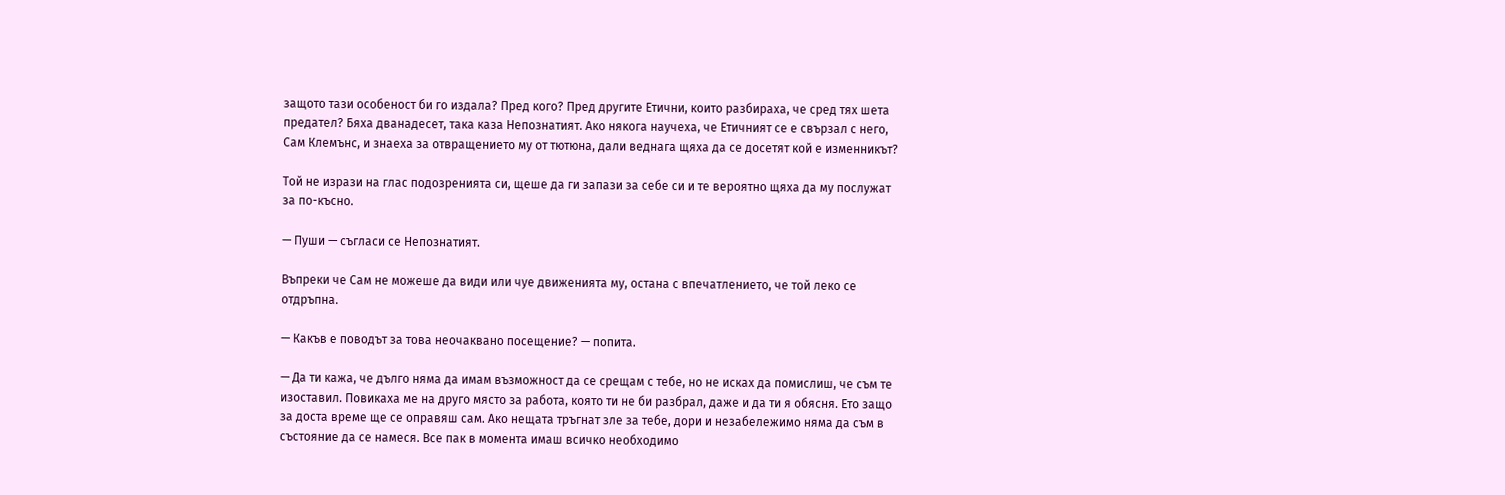защото тази особеност би го издала? Пред кого? Пред другите Етични, които разбираха, че сред тях шета предател? Бяха дванадесет, така каза Непознатият. Ако някога научеха, че Етичният се е свързал с него, Сам Клемънс, и знаеха за отвращението му от тютюна, дали веднага щяха да се досетят кой е изменникът?

Той не изрази на глас подозренията си, щеше да ги запази за себе си и те вероятно щяха да му послужат за по-късно.

— Пуши — съгласи се Непознатият.

Въпреки че Сам не можеше да види или чуе движенията му, остана с впечатлението, че той леко се отдръпна.

— Какъв е поводът за това неочаквано посещение? — попита.

— Да ти кажа, че дълго няма да имам възможност да се срещам с тебе, но не исках да помислиш, че съм те изоставил. Повикаха ме на друго място за работа, която ти не би разбрал, даже и да ти я обясня. Ето защо за доста време ще се оправяш сам. Ако нещата тръгнат зле за тебе, дори и незабележимо няма да съм в състояние да се намеся. Все пак в момента имаш всичко необходимо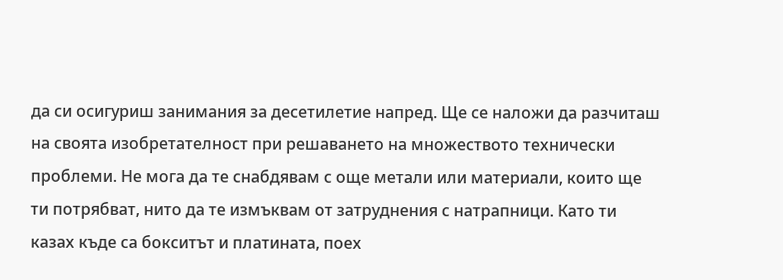да си осигуриш занимания за десетилетие напред. Ще се наложи да разчиташ на своята изобретателност при решаването на множеството технически проблеми. Не мога да те снабдявам с още метали или материали, които ще ти потрябват, нито да те измъквам от затруднения с натрапници. Като ти казах къде са бокситът и платината, поех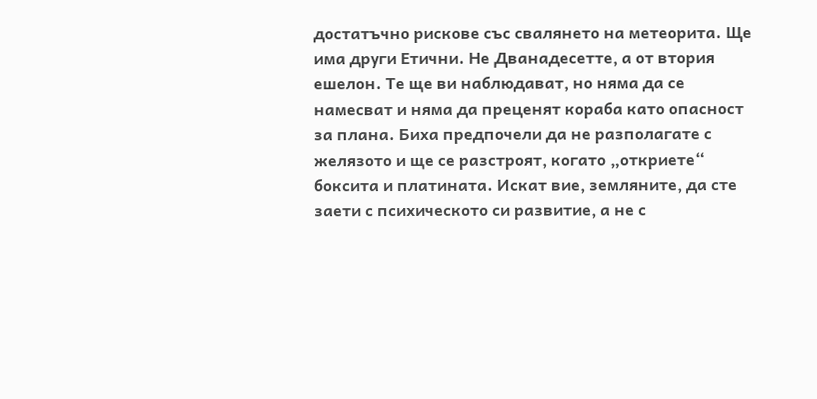достатъчно рискове със свалянето на метеорита. Ще има други Етични. Не Дванадесетте, а от втория ешелон. Те ще ви наблюдават, но няма да се намесват и няма да преценят кораба като опасност за плана. Биха предпочели да не разполагате с желязото и ще се разстроят, когато „откриете“ боксита и платината. Искат вие, земляните, да сте заети с психическото си развитие, а не с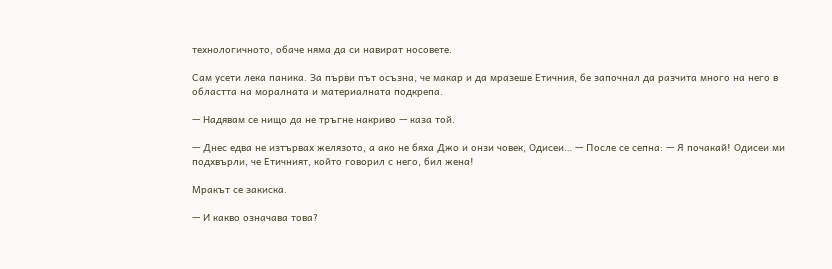технологичното, обаче няма да си навират носовете.

Сам усети лека паника. За първи път осъзна, че макар и да мразеше Етичния, бе започнал да разчита много на него в областта на моралната и материалната подкрепа.

— Надявам се нищо да не тръгне накриво — каза той.

— Днес едва не изтървах желязото, а ако не бяха Джо и онзи човек, Одисеи… — После се сепна: — Я почакай! Одисеи ми подхвърли, че Етичният, който говорил с него, бил жена!

Мракът се закиска.

— И какво означава това?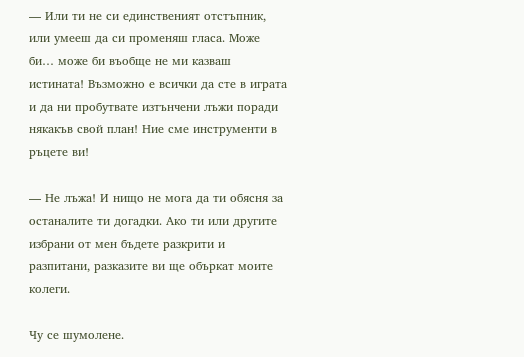— Или ти не си единственият отстъпник, или умееш да си променяш гласа. Може би… може би въобще не ми казваш истината! Възможно е всички да сте в играта и да ни пробутвате изтънчени лъжи поради някакъв свой план! Ние сме инструменти в ръцете ви!

— Не лъжа! И нищо не мога да ти обясня за останалите ти догадки. Ако ти или другите избрани от мен бъдете разкрити и разпитани, разказите ви ще объркат моите колеги.

Чу се шумолене.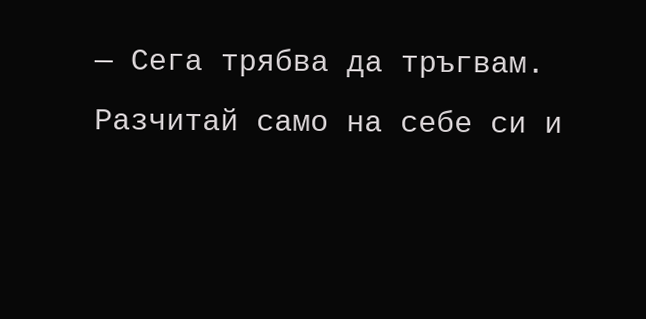— Сега трябва да тръгвам. Разчитай само на себе си и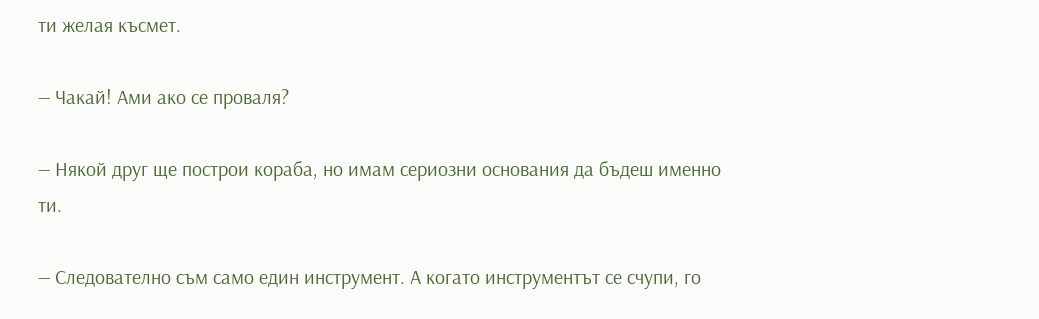ти желая късмет.

— Чакай! Ами ако се проваля?

— Някой друг ще построи кораба, но имам сериозни основания да бъдеш именно ти.

— Следователно съм само един инструмент. А когато инструментът се счупи, го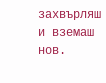захвърляш и вземаш нов.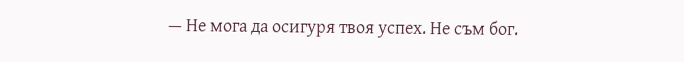— Не мога да осигуря твоя успех. Не съм бог.